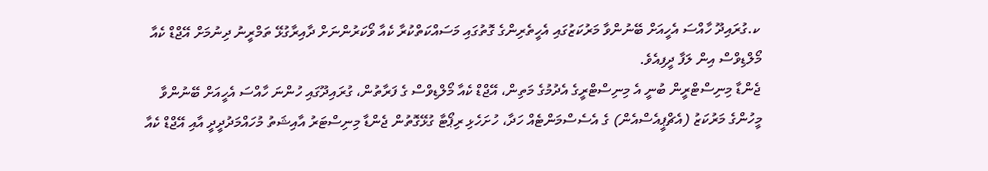ކ.ގުރައިދޫ ހާއްސަ އެހީއަށް ބޭނުންވާ މަރުކަޒުގައި އެހީތެރިންގެ ގޮތުގައި މަސައްކަތްކުރާ ކެއާ ވޯކަރުންނަށް ދާއިރާގުޅޭ ތަމްރީނު ދިނުމަށް އޭޖްޑް ކެއާ މޯލްޑިވްސް އިން ލަފާ ދީފިއެވެ.
ޖެންޑާ މިނިސްޓްރީން ބުނީ އެ މިނިސްޓްރީގެ އެދުމުގެ މަތިން، އޭޖްޑް ކެއާ މޯލްޑިވްސް ގެ ފަރާތުން، ގުރައިދޫގައި ހުންނަ ހާއްސަ އެހީއަށް ބޭނުންވާ މީހުންގެ މަރުކަޒު (އެޗްޕީއެސްއެން) ގެ އެސެސްމަންޓެއް ހަދާ، ހުށަހެޅި ރިޕޯޓާ ގުޅޭގޮތުން ޖެންޑާ މިނިސްޓަރު އާއިޝަތު މުހައްމަދުދީދީ އާއި އޭޖްޑް ކެއާ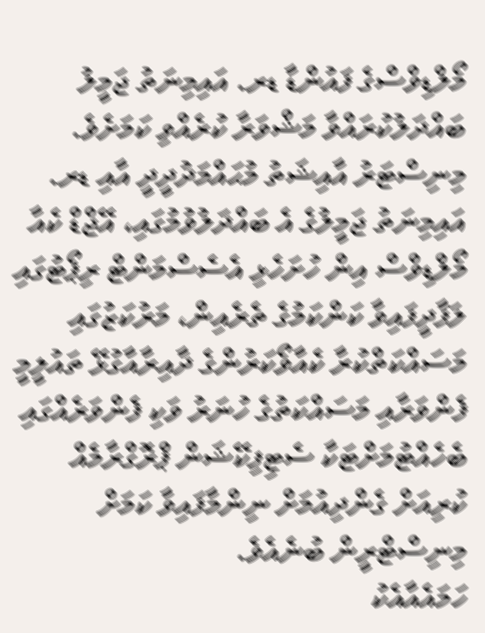މޯލްޑިވްސްގެ ފައުންޑާ ޑރ. އައިމިނަތު ޖަމީލު ބައްދަލުކުރައްވާ މަޝްވަރާ ކުރެއްވި ކަމަށެވެ.
މިނިސްޓަރު އާއިޝަތު މުޙައްމަދުދީދީ އާއި ޑރ. އައިމިނަތު ޖަމީލުގެ އެ ބައްދަލުވުމުގައި، އޭޖްޑް ކެއާ މޯލްޑިވްސް އިން ހުށަހެޅި އެސެސްމަންޓް ރިޕޯޓުގައި ލަފާދީފައިވާ ކަންކަމުގެ ތެރެއިން، މަރުކަޒުގައި މަސައްކަތްކުރާ ކެއާވޯކަރުންގެ ދާއިރާއާގުޅޭ ތައުލީމީ ފެންވަރާއި މަސައްކަތުގެ ހުނަރު ވަކި ފެންވަރެއްގައި ބެހެއްޓުމަށްޓަކާ ސެޓިފިކޭޝަން ޕްރޮގްރާމެއް ކުރިއަށް ގެންދިއުމަށް ނިންމާފައިވާ ކަމަށް މިނިސްޓްރީން ބުނެއެވެ.
ހަމައެއާއެކު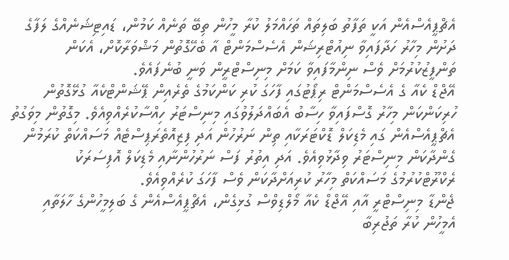އެޗްޕީއެސްއެން އަކީ ތަފާތު ބަލިތައް ތަހައްމަލު ކުރާ މީހުން ތިބޭ ތަނެއް ކަމުން، ޑައިޓިޝަނެއްގެ ލަފާގެ ދަށުން މިހާރު ހަދާފައިވާ ނިއުޓްރިޝަން އެސެސްމަންޓް އާ ބެހޭގޮތުން މަޝްވަރާކޮށް، އެކަން ތަންފީޒުކުރުމަށް ވެސް ނިންމާފައިވާ ކަމަށް މިނިސްޓްރީން ވަނީ ބުނެފައެވެ.
އޭޖްޑް ކެއާ ގެ އެސެސްމަންޓް ރިޕޯޓުގައި ފާހަގަ ކުރި ކަންކަމުގެ ތެރެއިން ޕޭޝަންޓްކެއާ ގުޅޭގޮތުން ހުރިކަންކަން މިހާރު ގޮސްފައިވާ ހިސާބު އެބައްދަލުވުގައި މިނިސްޓަރު ހިއްސާކުރެއްވިއެވެ. މިގޮތުން މިވަގުތު އެޗްޕީއެސްއެން ގައި މެޑިކަލް ޑޮކްޓަރަކާއި ތިން ނަރުހުން އަދި ފިޒިއޮތެރަޕިސްޓެއް މަސައްކަތް ކުރަމުން ގެންދާކަން މިނިސްޓަރު ވިދާޅުވިއެވެ. އަދި އިތުރު ފަސް ނަރުހުންނާއި މެޑިކަލް އޮފިސަރަކު ރެކްރޫޓްކުރުމުގެ މަސައްކަތް މިހާރު ކުރިއަށްދާކަން ވެސް ފާހަގަ ކުރެއްވިއެވެ.
ޖެންޑާ މިނިސްޓްރީ އާއި އޭޖްޑް ކެއާ މޯލްޑިވްސް ގުޅިގެން، އެޗްޕީއެސްއެން ގެ ބަލިމީހުންގެ ހާލަތާއި އެމީހުން ކުރާ ތަޖުރިބާ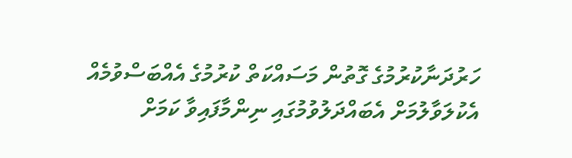ހަރުދަނާކުރުމުގެ ގޮތުން މަސައްކަތް ކުރުމުގެ އެއްބަސްވުމެއް އެކުލަވާލުމަށް އެބައްދަލުވުމުގައި ނިންމާފައިވާ ކަމަށް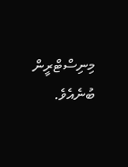މިނިސްޓްރީން ބުނެއެވެ.